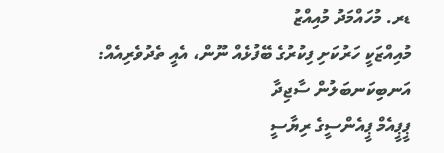ޑރ. މުހައްމަދު މުއިއްޒު
މުއިއްޒަކީ ހަރުކަށި ފިކުރުގެ ބޭފުޅެއް ނޫން، އެއީ ތެދުވެރިއެއް: އަނބިކަނބަލުން ސާޖިދާ
ޕީޕީއެމް ޕީއެންސީގެ ރިޔާސީ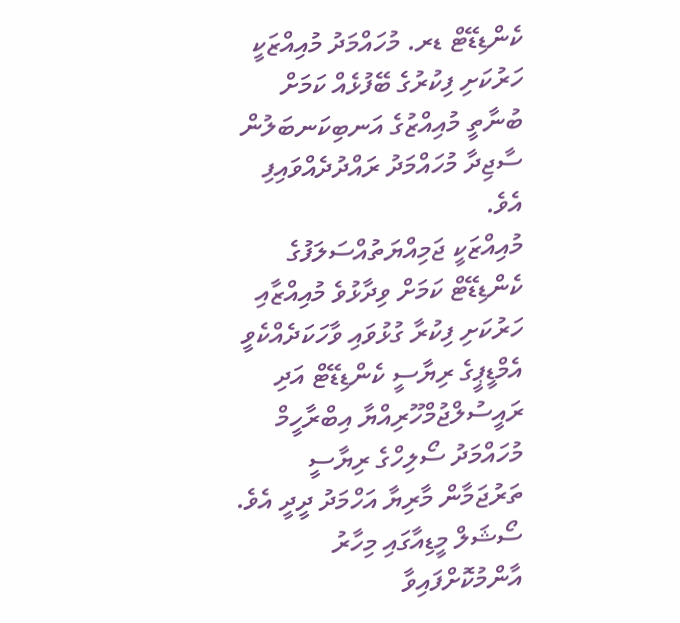ކެންޑިޑޭޓް ޑރ. މުހައްމަދު މުއިއްޒަކީ ހަރުކަށި ފިކުރުގެ ބޭފުޅެއް ކަމަށް ބުނާތީ މުއިއްޒުގެ އަނބިކަނބަލުން ސާޖިދާ މުހައްމަދު ރައްދުދެއްވައިފި އެވެ.
މުއިއްޒަކީ ޖަމިއްޔަތުއްސަލަފުގެ ކެންޑިޑޭޓް ކަމަށް ވިދާޅުވެ މުއިއްޒާއި ހަރުކަށި ފިކުރާ ގުޅުވައި ވާހަކަދެއްކެވީ އެމްޑީޕީގެ ރިޔާސީ ކެންޑިޑޭޓް އަދި ރައީސުލްޖުމްހޫރިއްޔާ އިބްރާހީމް މުހައްމަދު ސޯލިހްގެ ރިޔާސީ ތަރުޖަމާން މާރިޔާ އަހްމަދު ދީދީ އެވެ.
ސޯޝަލް މީޑިއާގައި މިހާރު އާންމުކޮށްފައިވާ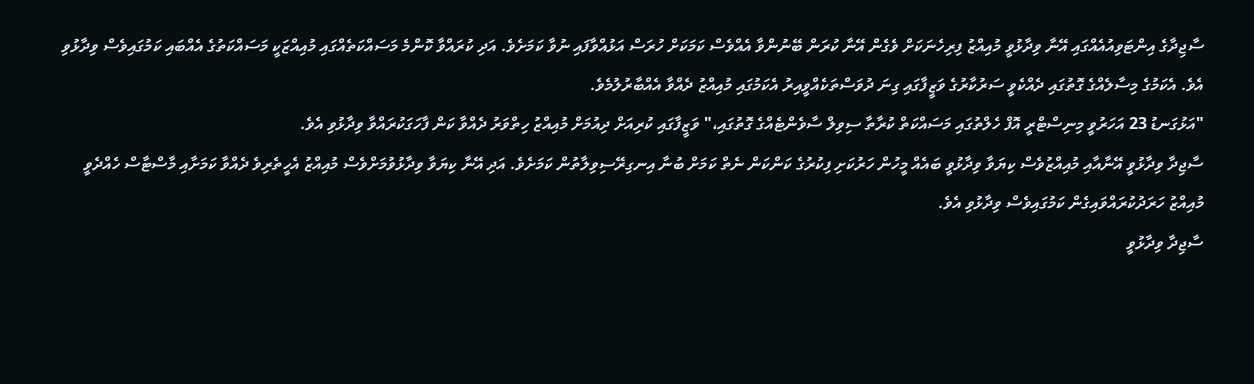ސާޖިދާގެ އިންޓަވިއުއެއްގައި އޭނާ ވިދާޅުވީ މުއިއްޒު ފިރިހެނަކަށް ވެގެން އޭނާ ކުރަން ބޭނުންވާ އެއްވެސް ކަމަކަށް ހުރަސް އަޅުއްވާފައި ނުވާ ކަމަށެވެ. އަދި ކުރައްވާ ކޮންމެ މަސައްކަތެއްގައި މުއިއްޒަކީ މަސައްކަތުގެ އެއްބައި ކަމުގައިވެސް ވިދާޅުވި އެވެ. އެކަމުގެ މިސާލެއްގެ ގޮތުގައި ދެއްކެވީ ސަރުކާރުގެ ވަޒީފާގައި ގިނަ ދުވަސްތަކެއްވީއިރު އެކަމުގައި މުއިއްޒު ދެއްވާ އެއްބާރުލުމެވެ.
"އަޅުގަނޑު 23 އަހަރުވީ މިނިސްޓްރީ އޮފް ހެލްތުގައި މަސައްކަތް ކުރާތާ ސިވިލް ސާވެންޓެއްގެ ގޮތުގައި،" ވަޒީފާގައި ކުރިއަށް ދިއުމަށް މުއިއްޒު ހިތްވަރު ދެއްވާ ކަން ފާހަގަކުރައްވާ ވިދާޅުވި އެވެ.
ސާޖިދާ ވިދާޅުވީ އޭނާއާއި މުއިއްޒުވެސް ކިޔަވާ ވިދާޅުވީ ބައެއް މީހުން ހަރުކަށި ފިކުރުގެ ކަންކަން ނެތް ކަމަށް ބުނާ އިނގިރޭސިވިލާތުން ކަމަށެވެ. އަދި އޭނާ ކިޔަވާ ވިދާޅުވުމަށްވެސް މުއިއްޒު އެހީތެރިވެ ދެއްވާ ކަމަށާއި މާސްޓާސް ހެއްދެވީ މުއިއްޒު ހަރަދުކުރައްވައިގެން ކަމުގައިވެސް ވިދާޅުވި އެވެ.
ސާޖިދާ ވިދާޅުވީ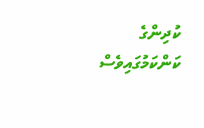ކުދިންގެ ކަންކަމުގައިވެސް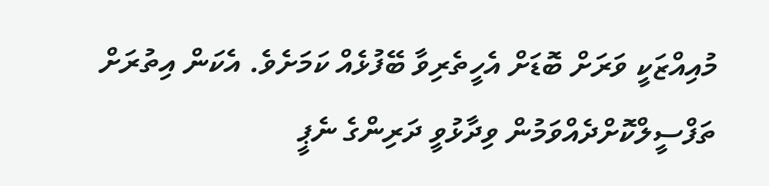މުއިއްޒަކީ ވަރަށް ބޮޑަށް އެހީތެރިވާ ބޭފުޅެއް ކަމަށެވެ. އެކަން އިތުރަށް ތަފްސީލްކޮށްދެއްވަމުން ވިދާޅުވީ ދަރިންގެ ނެޕީ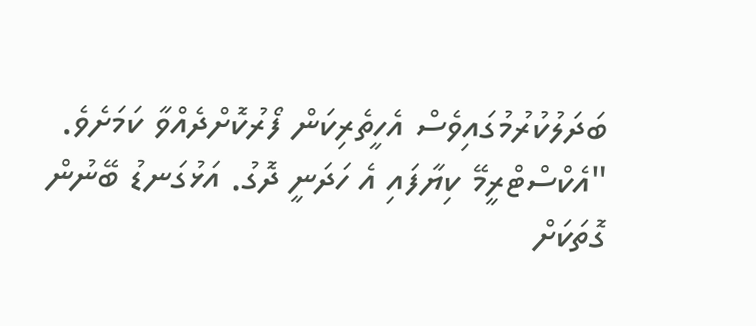ބަދަލުކުރުމުގައިވެސް އެހީތެރިކަން ފޯރުކޮށްދެއްވާ ކަމަށެވެ.
"އެކްސްޓްރީމޭ ކިޔާފައި އެ ހަދަނީ ދޮގު. އަޅުގަނޑު ބޭނުން ގޮތަކަށް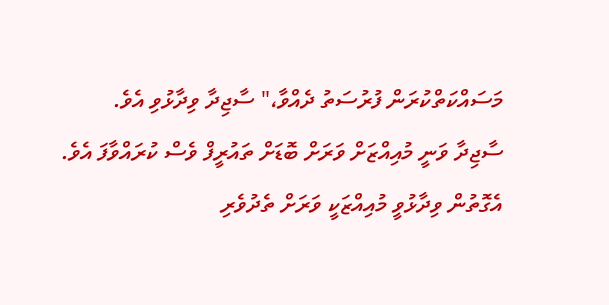މަސައްކަތްކުރަން ފުރުސަތު ދެއްވާ،" ސާޖިދާ ވިދާޅުވި އެވެ.
ސާޖިދާ ވަނީ މުއިއްޒަށް ވަރަށް ބޮޑަށް ތައުރީފް ވެސް ކުރައްވާފަ އެވެ. އެގޮތުން ވިދާޅުވީ މުއިއްޒަކީ ވަރަށް ތެދުވެރި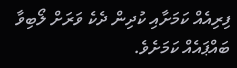ފިރިއެއް ކަމަށާއި ކުދިން ދެކެ ވަރަށް ލޯބިވާ ބައްޕައެއް ކަމަށެވެ.